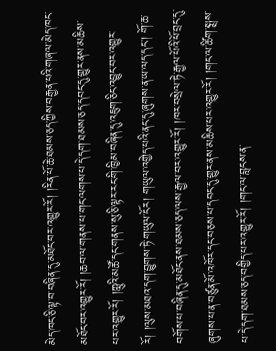མེད་ཁང་ཅི་ལྟ་བ་བཞིན་དུ་མཐོང་བར་འགྱུར་རོ། །རིན་པོ་ཆེ་ཐམས་ཅད་ཀྱིས་བརྒྱན་པའི་གཞལ་མེད་ཁང་མཐོང་བར་འགྱུར་རོ། །ཆབ་ལ་གནས་པ་གང་ལགས་པ་དེ་དག་ཐམས་ཅད་དབང་དུ་གྱུར་ནས་མཆིས་པར་འགྱུར་རོ། །ཀླུའི་མཚོ་དང་གནས་སུ་ཅི་ལྟར་རང་གི་ཁྱིམ་བཞིན་དུ་འཇུག་ཅིང་འབྱུང་བར་འགྱུར་རོ། །ལུས་མཐའ་དག་བྱུགས་ཏེ་གཡུལ་ངོར། གཡུལ་འགྱེད་པའི་ནང་དུ་ཞུགས་ན་ཡ་ལད་དང་། གོ་ཆ་བགོས་པ་བཞིན་དུ་མཐོང་ནས་ཐམས་ཅད་ལས་རྒྱལ་བར་འགྱུར་རོ། །ཁར་བསྲེལ་ཏེ་རྒྱལ་པོའི་ཕོ་བྲང་དུ་ཞུགས་པ་ན་བཙུན་མོ་འཁོར་དང་བཅས་པ་དབང་དུ་གྱུར་ནས་མཆིས་པར་འགྱུར་རོ། །གང་ལ་ཚིག་སྨྲས་པ་དེ་དག་ཐམས་ཅད་བགྱིད་པར་འགྱུར་རོ། །གང་ལ་བླངས་ན་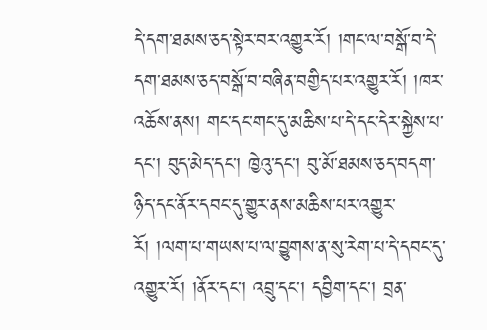དེ་དག་ཐམས་ཅད་སྟེར་བར་འགྱུར་རོ། །གང་ལ་བསྒོ་བ་དེ་དག་ཐམས་ཅད་བསྒོ་བ་བཞིན་བགྱིད་པར་འགྱུར་རོ། །ཁར་འཆོས་ནས། གང་དང་གང་དུ་མཆིས་པ་དེ་དང་དེར་སྐྱེས་པ་དང་། བུད་མེད་དང་། ཁྱེའུ་དང་། བུ་མོ་ཐམས་ཅད་བདག་ཉིད་དང་ནོར་དབང་དུ་གྱུར་ནས་མཆིས་པར་འགྱུར་རོ། །ལག་པ་གཡས་པ་ལ་བྱུགས་ན་སུ་རེག་པ་དེ་དབང་དུ་འགྱུར་རོ། །ནོར་དང་། འབྲུ་དང་། དབྱིག་དང་། བྲན་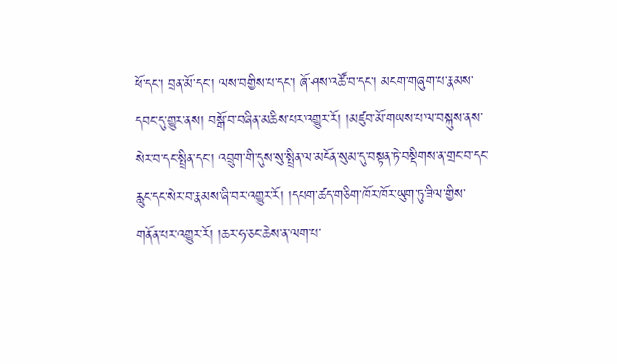ཕོ་དང་། བྲན་མོ་དང་། ལས་བགྱིས་པ་དང་། ཞོ་ཤས་འཚོ་བ་དང་། མངག་གཞུག་པ་རྣམས་དབང་དུ་གྱུར་ནས། བསྒོ་བ་བཞིན་མཆིས་པར་འགྱུར་རོ། །མཛུབ་མོ་གཡས་པ་ལ་བསྐུས་ནས་སེར་བ་དང་སྤྲིན་དང་། འབྲུག་གི་དུས་སུ་སྤྲིན་ལ་མངོན་སུམ་དུ་བསྟན་ཏེ་བསྡིགས་ན་གྲང་བ་དང་རླུང་དང་སེར་བ་རྣམས་ཞི་བར་འགྱུར་རོ། །དཔག་ཚད་གཅིག་ཁོར་ཁོར་ཡུག་ཏུ་ཟིལ་གྱིས་གནོན་པར་འགྱུར་རོ། །ཆར་ཧ་ཅང་ཆེས་ན་ལག་པ་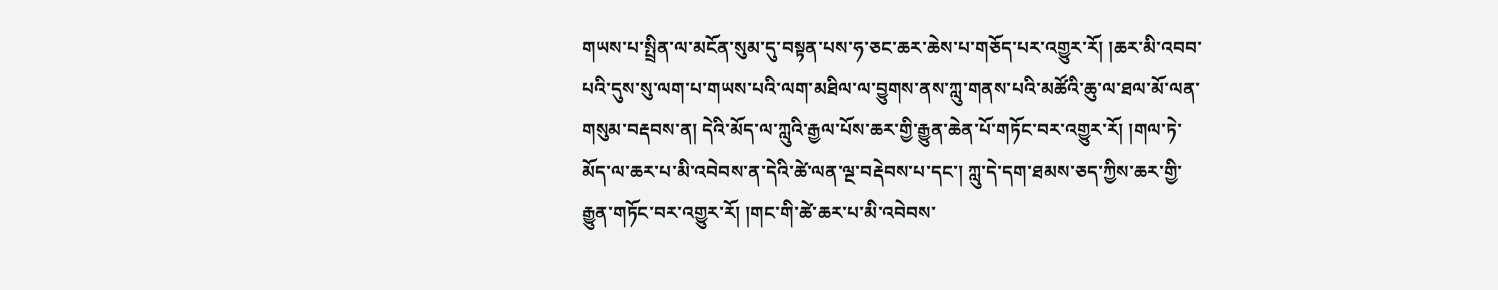གཡས་པ་སྤྲིན་ལ་མངོན་སུམ་དུ་བསྟན་པས་ཧ་ཅང་ཆར་ཆེས་པ་གཅོད་པར་འགྱུར་རོ། །ཆར་མི་འབབ་པའི་དུས་སུ་ལག་པ་གཡས་པའི་ལག་མཐིལ་ལ་བྱུགས་ནས་ཀླུ་གནས་པའི་མཚོའི་ཆུ་ལ་ཐལ་མོ་ལན་གསུམ་བརྡབས་ན། དེའི་མོད་ལ་ཀླུའི་རྒྱལ་པོས་ཆར་གྱི་རྒྱུན་ཆེན་པོ་གཏོང་བར་འགྱུར་རོ། །གལ་ཏེ་མོད་ལ་ཆར་པ་མི་འབེབས་ན་དེའི་ཚེ་ལན་ལྔ་བརྡེབས་པ་དང་། ཀླུ་དེ་དག་ཐམས་ཅད་ཀྱིས་ཆར་གྱི་རྒྱུན་གཏོང་བར་འགྱུར་རོ། །གང་གི་ཚེ་ཆར་པ་མི་འབེབས་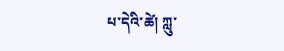པ་དེའི་ཚེ། ཀླུ་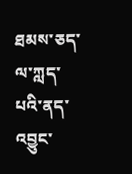ཐམས་ཅད་ལ་ཀླད་པའི་ནད་འབྱུང་